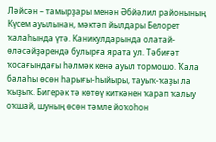Ләйсән – тамырҙары менән Әбйәлил районының Күсем ауылынан, мәктәп йылдары Белорет ҡалаһында үтә. Каникулдарында олатай-өләсәйҙәрендә булырға ярата ул. Тәбиғәт ҡосағындағы һәлмәк кенә ауыл тормошо. Ҡала балаһы өсөн һарығы-һыйыры, тауыҡ-ҡаҙы ла ҡыҙыҡ. Бигерәк тә көтөү киткәнен ҡарап ҡалыу оҡшай, шуның өсөн тәмле йоҡоһон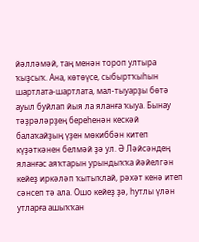йәлләмәй, таң менән тороп ултыра ҡыҙсыҡ. Ана, көтөүсе, сыбыртҡыһын шартлата-шартлата, мал-тыуарҙы бөтә ауыл буйлап йыя ла яланға ҡыуа. Бынау тәҙрәләрҙең береһенән кескәй балаҡайҙың үҙен мөкиббән китеп күҙәткәнен белмәй ҙә ул. Ә Ләйсәндең яланғас аяҡтарын урындыҡҡа йәйелгән кейеҙ иркәләп ҡытыҡлай, рәхәт кенә итеп сәнсеп тә ала. Ошо кейеҙ ҙә, һутлы үлән утларға ашыҡҡан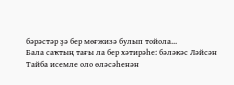бәрәстәр ҙә бер мөғжизә булып тойола...
Бала саҡтың тағы ла бер хәтирәһе: бәләкәс Ләйсән Тайба исемле оло өләсәһенән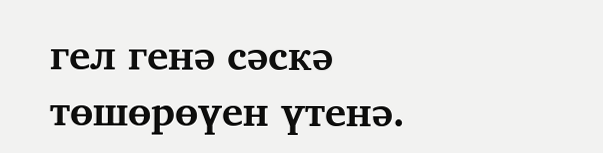гел генә сәскә төшөрөүен үтенә.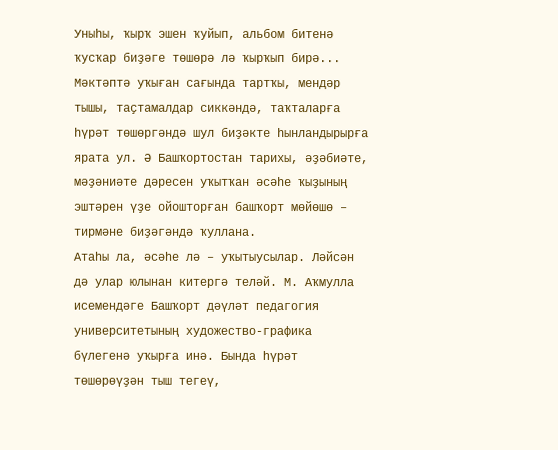Уныһы, ҡырҡ эшен ҡуйып, альбом битенә ҡусҡар биҙәге төшөрә лә ҡырҡып бирә... Мәктәптә уҡыған сағында тартҡы, мендәр тышы, таҫтамалдар сиккәндә, таҡталарға һүрәт төшөргәндә шул биҙәкте һынландырырға ярата ул. Ә Башҡортостан тарихы, әҙәбиәте, мәҙәниәте дәресен уҡытҡан әсәһе ҡыҙының эштәрен үҙе ойошторған башҡорт мөйөшө – тирмәне биҙәгәндә ҡуллана.
Атаһы ла, әсәһе лә – уҡытыусылар. Ләйсән дә улар юлынан китергә теләй. М. Аҡмулла исемендәге Башҡорт дәүләт педагогия университетының художество-графика бүлегенә уҡырға инә. Бында һүрәт төшөрөүҙән тыш тегеү,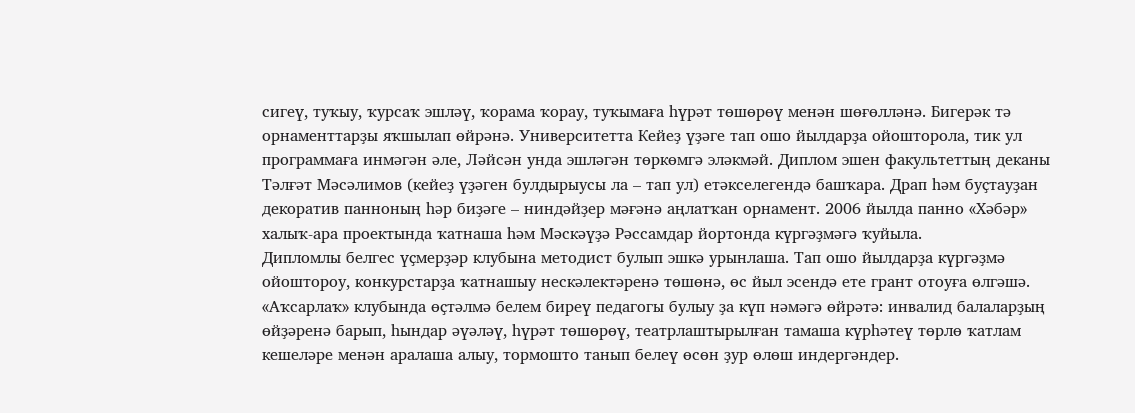сигеү, туҡыу, ҡурсаҡ эшләү, ҡорама ҡорау, туҡымаға һүрәт төшөрөү менән шөғөлләнә. Бигерәк тә орнаменттарҙы яҡшылап өйрәнә. Университетта Кейеҙ үҙәге тап ошо йылдарҙа ойошторола, тик ул программаға инмәгән әле, Ләйсән унда эшләгән төркөмгә эләкмәй. Диплом эшен факультеттың деканы Тәлғәт Мәсәлимов (кейеҙ үҙәген булдырыусы ла – тап ул) етәкселегендә башҡара. Драп һәм буҫтауҙан декоратив панноның һәр биҙәге – ниндәйҙер мәғәнә аңлатҡан орнамент. 2006 йылда панно «Хәбәр» халыҡ-ара проектында ҡатнаша һәм Мәскәүҙә Рәссамдар йортонда күргәҙмәгә ҡуйыла.
Дипломлы белгес үҫмерҙәр клубына методист булып эшкә урынлаша. Тап ошо йылдарҙа күргәҙмә ойоштороу, конкурстарҙа ҡатнашыу нескәлектәренә төшөнә, өс йыл эсендә ете грант отоуға өлгәшә. «Аҡсарлаҡ» клубында өҫтәлмә белем биреү педагогы булыу ҙа күп нәмәгә өйрәтә: инвалид балаларҙың өйҙәренә барып, һындар әүәләү, һүрәт төшөрөү, театрлаштырылған тамаша күрһәтеү төрлө ҡатлам кешеләре менән аралаша алыу, тормошто танып белеү өсөн ҙур өлөш индергәндер.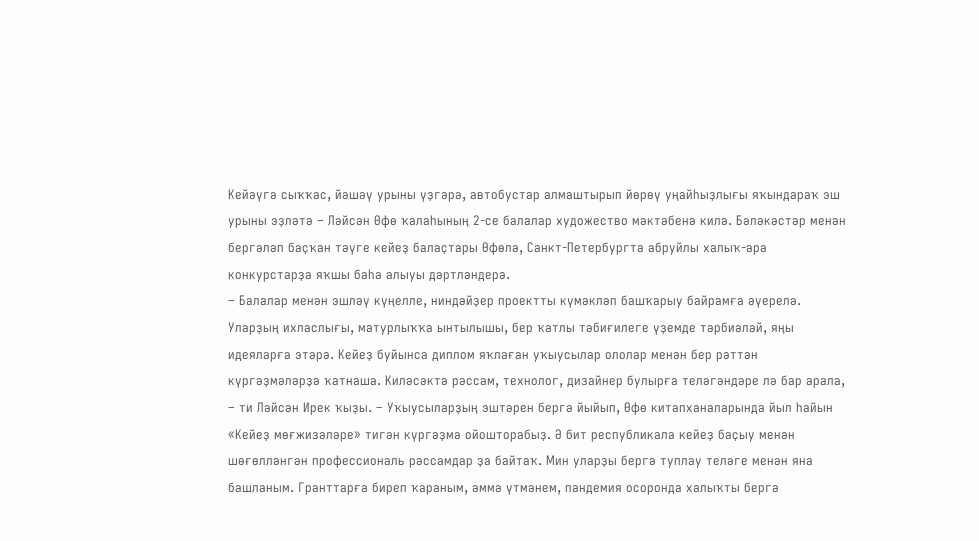Кейәүгә сыҡҡас, йәшәү урыны үҙгәрә, автобустар алмаштырып йөрөү уңайһыҙлығы яҡындараҡ эш урыны эҙләтә – Ләйсән Өфө ҡалаһының 2-се балалар художество мәктәбенә килә. Бәләкәстәр менән бергәләп баҫҡан тәүге кейеҙ балаҫтары Өфөлә, Санкт-Петербургта абруйлы халыҡ-ара конкурстарҙа яҡшы баһа алыуы дәртләндерә.
– Балалар менән эшләү күңелле, ниндәйҙер проектты күмәкләп башҡарыу байрамға әүерелә. Уларҙың ихласлығы, матурлыҡҡа ынтылышы, бер ҡатлы тәбиғилеге үҙемде тәрбиәләй, яңы идеяларға этәрә. Кейеҙ буйынса диплом яҡлаған уҡыусылар ололар менән бер рәттән күргәҙмәләрҙә ҡатнаша. Киләсәктә рәссам, технолог, дизайнер булырға теләгәндәре лә бар арала, – ти Ләйсән Ирек ҡыҙы. – Уҡыусыларҙың эштәрен бергә йыйып, Өфө китапханаларында йыл һайын «Кейеҙ мөғжизәләре» тигән күргәҙмә ойошторабыҙ. Ә бит республикала кейеҙ баҫыу менән шөғөлләнгән профессиональ рәссамдар ҙа байтаҡ. Мин уларҙы бергә туплау теләге менән яна башланым. Гранттарға биреп ҡараным, әммә үтмәнем, пандемия осоронда халыҡты бергә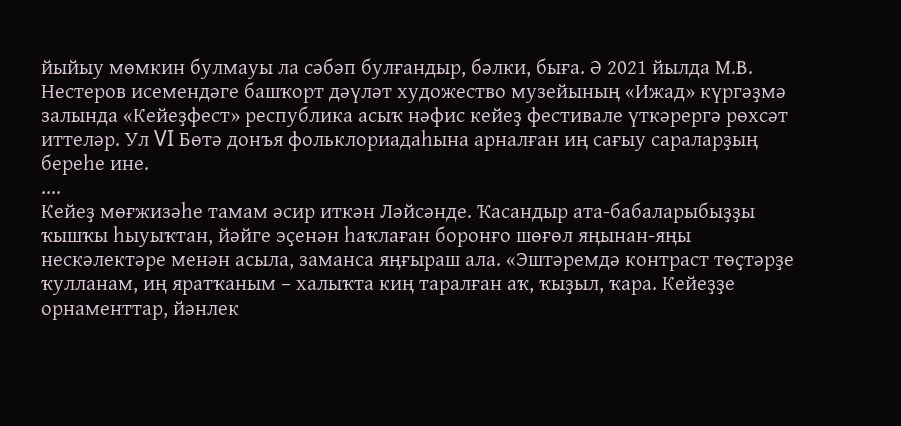йыйыу мөмкин булмауы ла сәбәп булғандыр, бәлки, быға. Ә 2021 йылда М.В. Нестеров исемендәге башҡорт дәүләт художество музейының «Ижад» күргәҙмә залында «Кейеҙфест» республика асыҡ нәфис кейеҙ фестивале үткәрергә рөхсәт иттеләр. Ул VI Бөтә донъя фольклориадаһына арналған иң сағыу сараларҙың береһе ине.
....
Кейеҙ мөғжизәһе тамам әсир иткән Ләйсәнде. Ҡасандыр ата-бабаларыбыҙҙы ҡышҡы һыуыҡтан, йәйге эҫенән һаҡлаған боронғо шөғөл яңынан-яңы нескәлектәре менән асыла, заманса яңғыраш ала. «Эштәремдә контраст төҫтәрҙе ҡулланам, иң яратҡаным – халыҡта киң таралған аҡ, ҡыҙыл, ҡара. Кейеҙҙе орнаменттар, йәнлек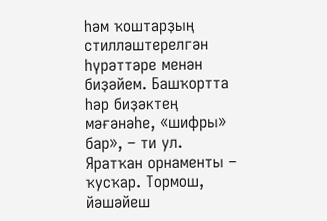һәм ҡоштарҙың стилләштерелгән һүрәттәре менән биҙәйем. Башҡортта һәр биҙәктең мәғәнәһе, «шифры» бар», – ти ул.
Яратҡан орнаменты – ҡусҡар. Тормош, йәшәйеш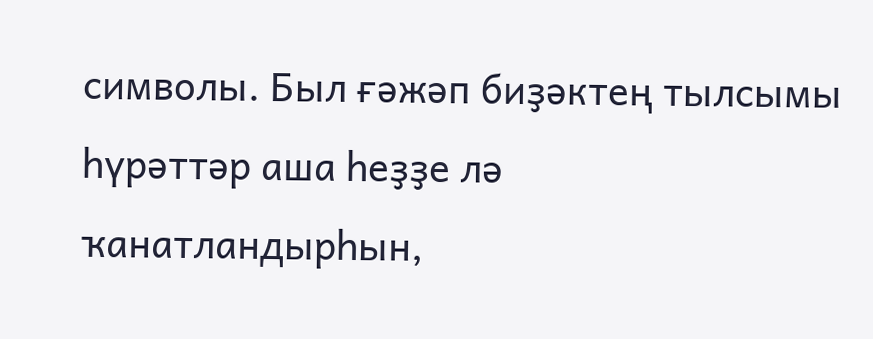символы. Был ғәжәп биҙәктең тылсымы һүрәттәр аша һеҙҙе лә ҡанатландырһын,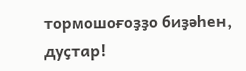тормошоғоҙҙо биҙәһен, дуҫтар!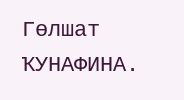Гөлшат ҠУНАФИНА.